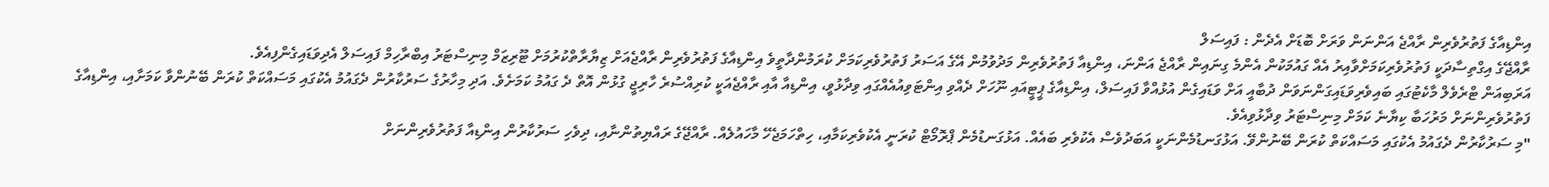އިންޑިއާގެ ފަތުރުވެރިން ރާއްޖެ އަންނަން ވަރަށް ބޮޑަށް އެދެން : ފައިސަލް
ރާއްޖޭގެ އިގްތިސާދަކީ ފަތުރުވެރިކަމަށްވާއިރު އެއް ގައުމަކުން އެންމެ ގިނައިން ރާއްޖެ އަންނަ، އިންޑިއާ ފަތުރުވެރިން މަދުވުމުން އޭގެ އަސަރު ފަތުރުވެރިކަމަށް ކުރަމުންދާތީވެ އިންޑިއާގެ ފަތުރުވެރިން ރާއްޖެއަށް ޒިޔާރާތްކުރުމަށް ޓޫރިޒަމް މިނިސްޓަރު އިބްރާހިމް ފައިސަލް އެދިވަޑައިގެންފިއެވެ.
އަރަބިއަން ޓްރެވެލް މާކެޓުގައި ބައިވެރިވަޑައިގަންނަވަން ދުބާއީ އަށް ވަޑައިގެން އުޅުއްވާ ފައިސަލް، އިންޑިއާގެ ޕީޓީއައި ނޫހަށް ދެއްވި އިންޓަވިއުއެއްގައި ވިދާޅުވީ، އިންޑިއާ އާއި ރާއްޖެއަކީ ކުރިއްސުރެ ހާރިޖީ ގުޅުން އޮތް ދެ ގައުމު ކަމަށެވެ. އަދި މިހާރުގެ ސަރުކާރުން ދެގައުމު އެކުގައި މަސައްކަތް ކުރަން ބޭނުންވާ ކަމަށާއި، އިންޑިއާގެ ފަތުރުވެރިންނަށް މަރުހަބާ ކިޔާނެ ކަމަށް މިނިސްޓަރު ވިދާޅުވިއެވެ.
"މި ސަރުކާރުން ދެގައުމު އެކުގައި މަސައްކަތް ކުރަން ބޭނުންވޭ. އަޅުގަނޑުމެންނަކީ އަބަދުވެސް އެކުވެރި ބައެއް. އަޅުގަނޑުމެން ޕްރޮމޯޓް ކުރަނީ އެކުވެރިކަމާއި، ހިތްހަމަޖެހޭ މާހައުލެއް. ރާއްޖޭގެ ރައްޔިތުންނާއި، ދިވެހި ސަރުކާރުން އިންޑިއާ ފަތުރުވެރިންނަށް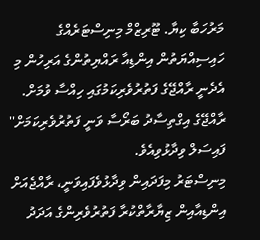މަރުހަބާ ކިޔާ. ޓޫރިޒްމް މިނިސްޓަރެއްގެ ހައިސިއްޔަތުން އިންޑިއާ ރައްޔިތުންގެ އަރިހުން މި އެދެނީ ރާއްޖޭގެ ފަތުރުވެރިކަމުގައި ހިއްސާ ވުމަށް. ރާއްޖޭގެ އިގްތިސާދު ބަރޯސާ ވަނީ ފަތުރުވެރިކަމަށް'' ފައިސަލް ވިދާޅުވިއެވެ.
މިނިސްޓަރު މިފަދައިން ވިދާޅުވެފައިވަނީ، ރާއްޖެއަށް އިންޑިއާއިން ޒިޔާރާތްކުރާ ފަތުރުވެރިންގެ އަދަދު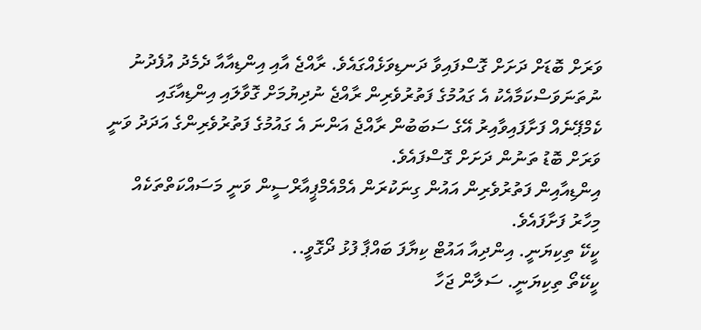ވަރަށް ބޮޑަށް ދަށަށް ގޮސްފައިވާ ދަނޑިވަޅެއްގައެވެ. ރާއްޖެ އާއި އިންޑިއާއާ ދެމެދު އުފެދުނު ނުތަނަވަސްކަމާއެކު އެ ގައުމުގެ ފަތުރުވެރިން ރާއްޖެ ނުދިޔުމަށް ގޮވާލައި އިންޑިއާގައި ކެމްޕޭނެއް ފަށާފައިވާއިރު އޭގެ ސަބަބުން ރާއްޖެ އަންނަ އެ ގައުމުގެ ފަތުރުވެރިންގެ އަދަދު ވަނީ ވަރަށް ބޮޑު ތަނުން ދަށަށް ގޮސްފައެވެ.
އިންޑިއާއިން ފަތުރުވެރިން އައުން ގިނަކުރަން އެމްއެމްޕީއާރްސީން ވަނީ މަސައްކަތްތަކެއް މިހާރު ފަށާފައެވެ.
ކީކޭ ތިކިޔަނީ. އިންދިއާ އައުޓް ކިޔާފަ ބައްޕާ ފުޅު ދޯގޮވީ..
ކީކޭތޯ ތިކިޔަނީ. ސަލާން ޖަހާ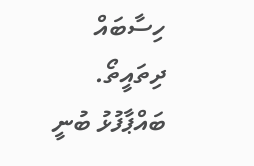ހިސާބައް ދިތައީތޯ. ބައްޕާފުޅު ބުނީ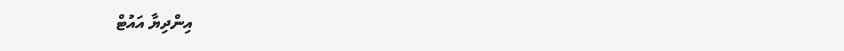އިންދިޔާ އައުޓް